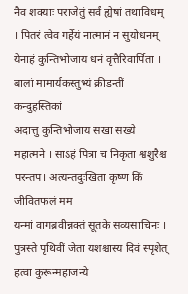नैव शक्याः पराजेतुं सर्वं ह्येषां तथाविधम् । पितरं त्वेव गर्हेयं नात्मानं न सुयोधनम्
येनाहं कुन्तिभोजाय धनं वृत्तैरिवार्पिता । बालां मामार्यकस्तुभ्यं क्रीडन्तीं कन्दुहस्तिकां
अदात्तु कुन्तिभोजाय सखा सख्ये महात्मने । साऽहं पित्रा च निकृता श्वशुरैश्च परन्तप। अत्यन्तदुःखिता कृष्ण किं जीवितफलं मम
यन्मां वागब्रवीन्नक्तं सूतके सव्यसाचिनः । पुत्रस्ते पृथिवीं जेता यशश्चास्य दिवं स्पृशेत्
हत्वा कुरून्महाजन्ये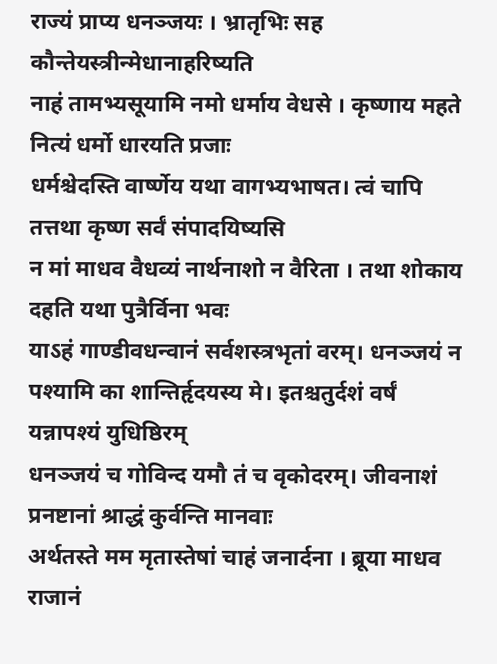राज्यं प्राप्य धनञ्जयः । भ्रातृभिः सह कौन्तेयस्त्रीन्मेधानाहरिष्यति
नाहं तामभ्यसूयामि नमो धर्माय वेधसे । कृष्णाय महते नित्यं धर्मो धारयति प्रजाः
धर्मश्चेदस्ति वार्ष्णेय यथा वागभ्यभाषत। त्वं चापि तत्तथा कृष्ण सर्वं संपादयिष्यसि
न मां माधव वैधव्यं नार्थनाशो न वैरिता । तथा शोकाय दहति यथा पुत्रैर्विना भवः
याऽहं गाण्डीवधन्वानं सर्वशस्त्रभृतां वरम्। धनञ्जयं न पश्यामि का शान्तिर्हृदयस्य मे। इतश्चतुर्दशं वर्षं यन्नापश्यं युधिष्ठिरम्
धनञ्जयं च गोविन्द यमौ तं च वृकोदरम्। जीवनाशं प्रनष्टानां श्राद्धं कुर्वन्ति मानवाः
अर्थतस्ते मम मृतास्तेषां चाहं जनार्दना । ब्रूया माधव राजानं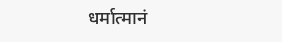धर्मात्मानं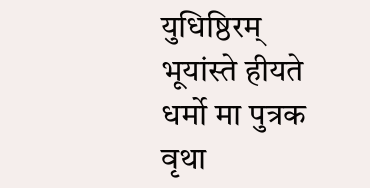युधिष्ठिरम्
भूयांस्ते हीयते धर्मो मा पुत्रक वृथा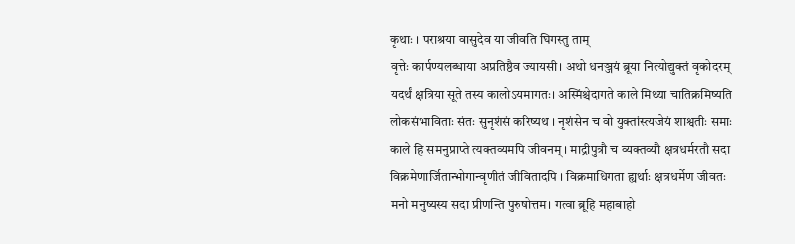कृथाः । पराश्रया वासुदेव या जीवति घिगस्तु ताम्
वृत्तेः कार्पण्यलब्धाया अप्रतिष्ठैव ज्यायसी। अथो धनञ्जयं ब्रूया नित्योद्युक्तं वृकोदरम्
यदर्थं क्षत्रिया सूते तस्य कालोऽयमागतः। अस्मिंश्चेदागते काले मिथ्या चातिक्रमिष्यति
लोकसंभाविताः संतः सुनृशंसं करिष्यथ । नृशंसेन च वो युक्तांस्त्यजेयं शाश्वतीः समाः
काले हि समनुप्राप्ते त्यक्तव्यमपि जीवनम् । माद्रीपुत्रौ च व्यक्तव्यौ क्षत्रधर्मरतौ सदा
विक्रमेणार्जितान्भोगान्वृणीतं जीवितादपि । विक्रमाधिगता ह्यर्थाः क्षत्रधर्मेण जीवतः
मनो मनुष्यस्य सदा प्रीणन्ति पुरुषोत्तम। गत्वा ब्रूहि महाबाहो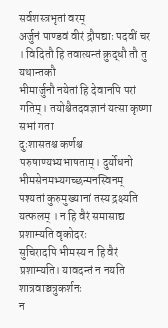सर्वशस्त्रभृतां वरम्
अर्जुनं पाण्डवं वीरं द्रौपद्याः पदवीं चर । विदितौ हि तवात्यन्तं क्रुद्धौ तौ तु यथान्तकौ
भीमार्जुनौ नयेतां हि देवानपि परां गतिम्। तयोश्चैतदवज्ञानं यत्सा कृष्णा सभां गता
दुःशासतश्च कर्णश्च परुषाण्यभ्यभाषताम्। दुर्योधनो भीमसेनमभ्यगच्छन्मनस्विनम्
पश्यतां कुरुमुख्यानां तस्य द्रक्ष्यति यत्फलम् । न हि वैरं समासाद्य प्रशाम्यति वृकोदरः
सुचिरादपि भीमस्य न हि वैरं प्रशाम्यति। यावदन्तं न नयति शात्रवाञ्चत्रुकर्शनः
न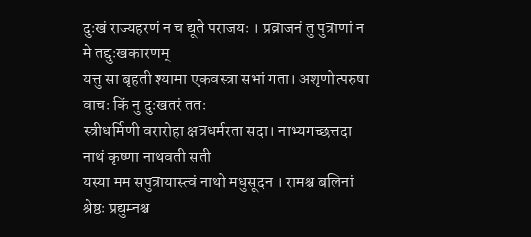दुःखं राज्यहरणं न च द्यूते पराजयः । प्रव्राजनं तु पुत्राणां न मे तद्दुःखकारणम्
यत्तु सा बृहती श्यामा एकवस्त्रा सभां गता। अशृणोत्परुषा वाचः किं नु दुःखतरं ततः
स्त्रीधर्मिणी वरारोहा क्षत्रधर्मरता सदा। नाभ्यगच्छत्तदा नाथं कृष्णा नाथवती सती
यस्या मम सपुत्रायास्त्वं नाथो मधुसूदन । रामश्च बलिनां श्रेष्ठः प्रद्युम्नश्च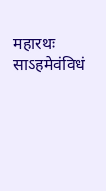महारथः
साऽहमेवंविधं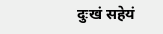दुःखं सहेयं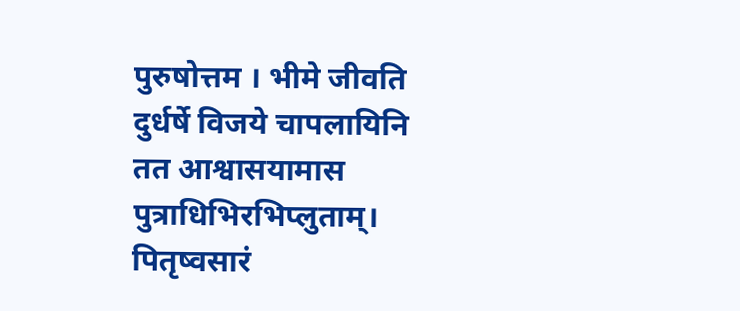पुरुषोत्तम । भीमे जीवति दुर्धर्षे विजये चापलायिनि
तत आश्वासयामास पुत्राधिभिरभिप्लुताम्। पितृष्वसारं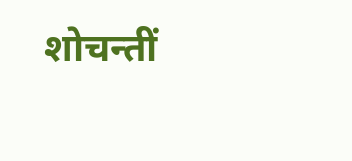शोचन्तीं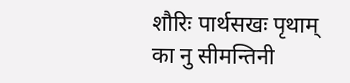शौरिः पार्थसखः पृथाम्
का नु सीमन्तिनी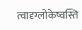त्वादृग्लोकेष्वस्ति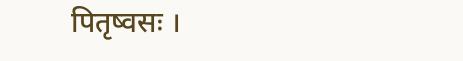पितृष्वसः ।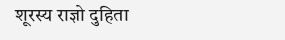शूरस्य राज्ञो दुहिता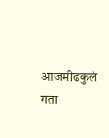आजमीढकुलं गता